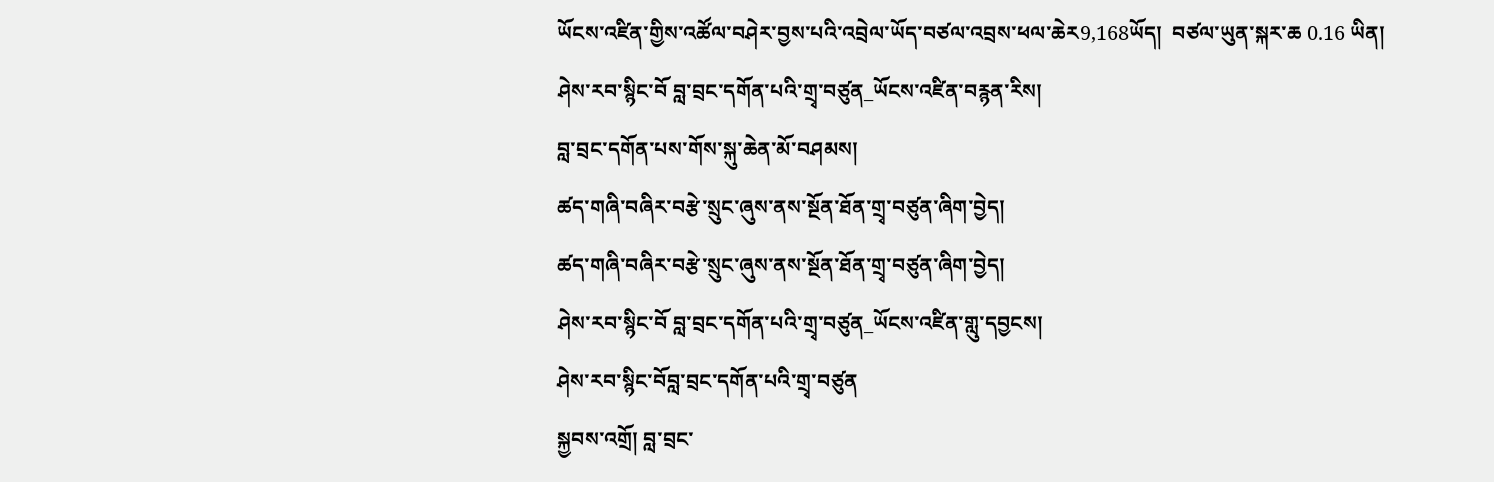ཡོངས་འཛིན་གྱིས་འཚོལ་བཤེར་བྱས་པའི་འབྲེལ་ཡོད་བཙལ་འབྲས་ཕལ་ཆེར9,168ཡོད།  བཙལ་ཡུན་སྐར་ཆ 0.16 ཡིན།
ཤེས་རབ་སྙིང་བོ བླ་བྲང་དགོན་པའི་གྲྭ་བཙུན_ཡོངས་འཛིན་བརྙན་རིས།
བླ་བྲང་དགོན་པས་གོས་སྐུ་ཆེན་མོ་བཤམས།
ཚད་གཞི་བཞིར་བརྩེ་སྲུང་ཞུས་ནས་སྔོན་ཐོན་གྲྭ་བཙུན་ཞིག་བྱེད།
ཚད་གཞི་བཞིར་བརྩེ་སྲུང་ཞུས་ནས་སྔོན་ཐོན་གྲྭ་བཙུན་ཞིག་བྱེད།
ཤེས་རབ་སྙིང་བོ བླ་བྲང་དགོན་པའི་གྲྭ་བཙུན_ཡོངས་འཛིན་གླུ་དབྱངས།
ཤེས་རབ་སྙིང་བོབླ་བྲང་དགོན་པའི་གྲྭ་བཙུན
སྐྱབས་འགྲོ། བླ་བྲང་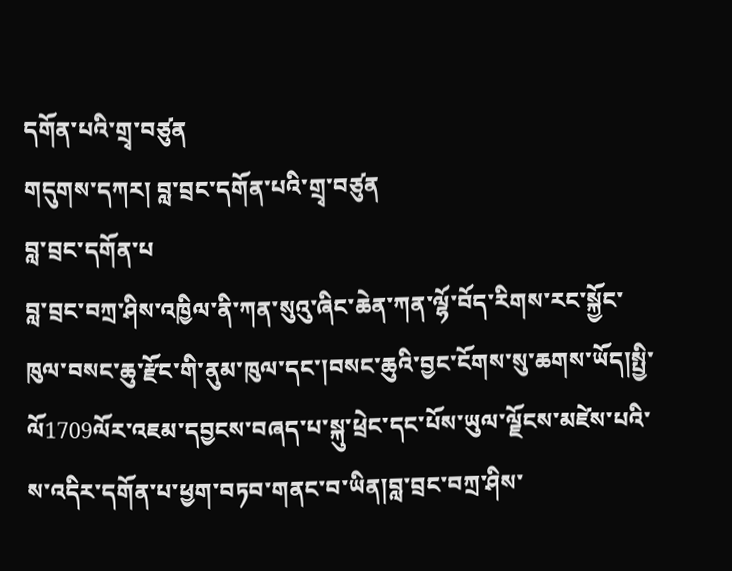དགོན་པའི་གྲྭ་བཙུན
གདུགས་དཀར། བླ་བྲང་དགོན་པའི་གྲྭ་བཙུན
བླ་བྲང་དགོན་པ
བླ་བྲང་བཀྲ་ཤིས་འཁྱིལ་ནི་ཀན་སུའུ་ཞིང་ཆེན་ཀན་ལྷོ་བོད་རིགས་རང་སྐྱོང་ཁུལ་བསང་ཆུ་རྫོང་གི་ནུམ་ཁུལ་དང་།བསང་ཆུའི་བྱང་ངོགས་སུ་ཆགས་ཡོད།སྤྱི་ལོ1709ལོར་འཇམ་དབྱངས་བཞད་པ་སྐུ་ཕྲེང་དང་པོས་ཡུལ་ལྗོངས་མཛེས་པའི་ས་འདིར་དགོན་པ་ཕྱག་བཏབ་གནང་བ་ཡིན།བླ་བྲང་བཀྲ་ཤིས་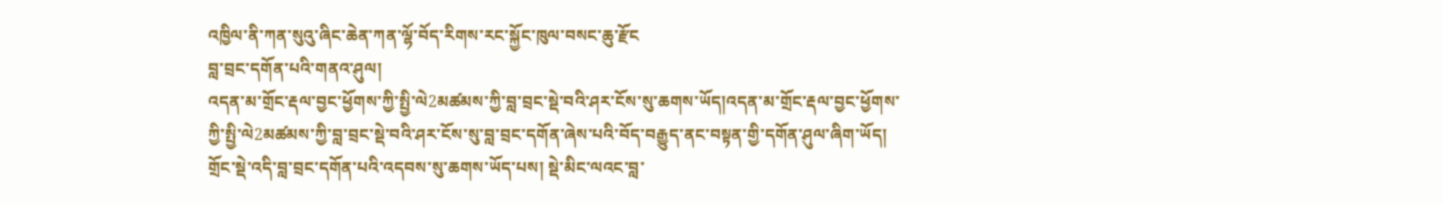འཁྱིལ་ནི་ཀན་སུའུ་ཞིང་ཆེན་ཀན་ལྷོ་བོད་རིགས་རང་སྐྱོང་ཁུལ་བསང་ཆུ་རྫོང
བླ་བྲང་དགོན་པའི་གནའ་ཤུལ།
འདན་མ་གྲོང་རྡལ་བྱང་ཕྱོགས་ཀྱི་སྤྱི་ལེ2མཚམས་ཀྱི་བླ་བྲང་སྡེ་བའི་ཤར་ངོས་སུ་ཆགས་ཡོད།འདན་མ་གྲོང་རྡལ་བྱང་ཕྱོགས་ཀྱི་སྤྱི་ལེ2མཚམས་ཀྱི་བླ་བྲང་སྡེ་བའི་ཤར་ངོས་སུ་བླ་བྲང་དགོན་ཞེས་པའི་བོད་བརྒྱུད་ནང་བསྟན་གྱི་དགོན་ཤུལ་ཞིག་ཡོད། གྲོང་སྡེ་འདི་བླ་བྲང་དགོན་པའི་འདབས་སུ་ཆགས་ཡོད་པས། སྡེ་མིང་ལའང་བླ་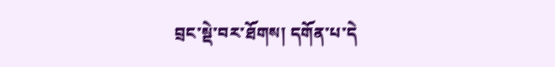བྲང་སྡེ་བར་ཐོགས། དགོན་པ་དེ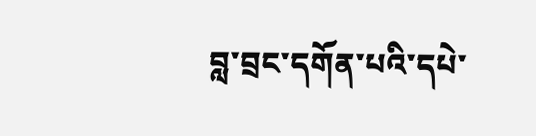བླ་བྲང་དགོན་པའི་དཔེ་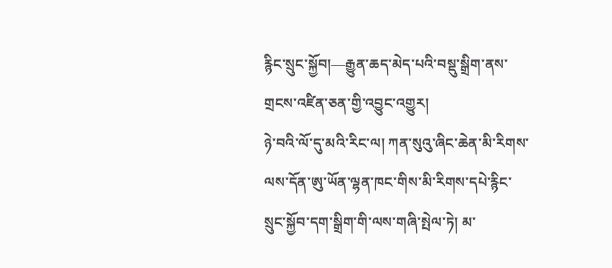རྙིང་སྲུང་སྐྱོབ།—རྒྱུན་ཆད་མེད་པའི་བསྡུ་སྒྲིག་ནས་གྲངས་འཛིན་ཅན་གྱི་འབྱུང་འགྱུར།
ཉེ་བའི་ལོ་དུ་མའི་རིང་ལ། ཀན་སུའུ་ཞིང་ཆེན་མི་རིགས་ལས་དོན་ཨུ་ཡོན་ལྷན་ཁང་གིས་མི་རིགས་དཔེ་རྙིང་སྲུང་སྐྱོབ་དག་སྒྲིག་གི་ལས་གཞི་སྤེལ་ཏེ། མ་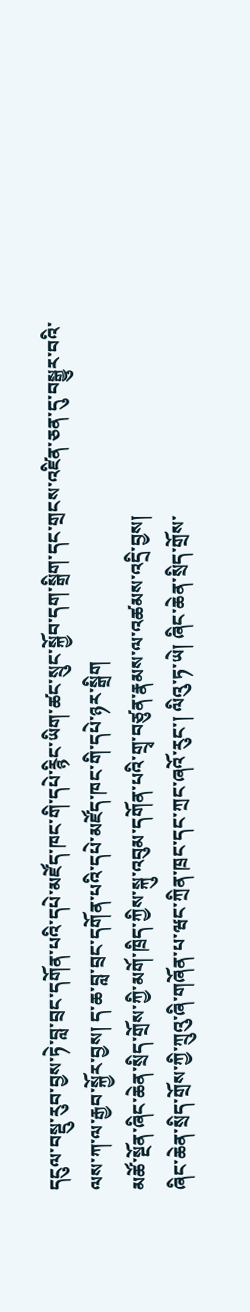དངུལ་བསྡུ་རུབ་བྱས་ཏེ་བླ་བྲང་དགོན་པའི་དཔེ་མཛོད་ཁང་གི་དཔེ་རྙིང་ཡིག་ཚང་སྲུང་སྐྱོབ་དག་སྒྲིག་དང་གྲངས་འཛིན་ཅན་དུ་བསྒྱུར་བའི་ལས་ཀ་ལ་རྒྱབ་སྐྱོར་བྱས། ད་ཆ་བླ་བྲང་དགོན་པའི་དཔེ་མཛོད་ཁང་གི་དཔེ་ཉར་སྒྲིག
མཚོ་སྔོན་ཞིང་ཆེན་སྲིད་གྲོས་ཀྱི་མགོ་ཁྲིད་ཀྱིས་སྐུ་འབུམ་དགོན་པའི་གྲྭ་བཙུན་རྣམས་ལ་འཚམས་འདྲི་བྱས།
ཞིང་ཆེན་སྲིད་གྲོས་ཀྱི་ཀྲུའུ་ཞི་གཞོན་པ་ཝང་ཀྲིན་ཁྲང་དང་ཀྲང་ཞའོ་རུང་། ལིའུ་ཏ་ཡེ། ཞིང་ཆེན་སྲིད་གྲོས་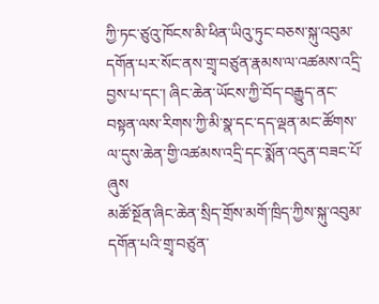ཀྱི་ཏང་ཙུའུ་ཁོངས་མི་ཕིན་ཡིའུ་ཏུང་བཅས་སྐུ་འབུམ་དགོན་པར་སོང་ནས་གྲྭ་བཙུན་རྣམས་ལ་འཚམས་འདྲི་བྱས་པ་དང་། ཞིང་ཆེན་ཡོངས་ཀྱི་བོད་བརྒྱུད་ནང་བསྟན་ལས་རིགས་ཀྱི་མི་སྣ་དང་དད་ལྡན་མང་ཚོགས་ལ་དུས་ཆེན་གྱི་འཚམས་འདྲི་དང་སྨོན་འདུན་བཟང་པོ་ཞུས
མཚོ་སྔོན་ཞིང་ཆེན་སྲིད་གྲོས་མགོ་ཁྲིད་ཀྱིས་སྐུ་འབུམ་དགོན་པའི་གྲྭ་བཙུན་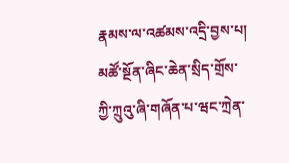རྣམས་ལ་འཚམས་འདྲི་བྱས་པ།
མཚོ་སྔོན་ཞིང་ཆེན་སྲིད་གྲོས་ཀྱི་ཀྲུའུ་ཞི་གཞོན་པ་ཝང་ཀྲེན་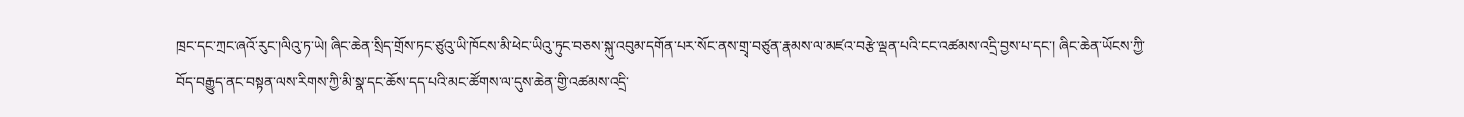ཁྲང་དང་ཀྲང་ཞའོ་རུང་།ལིའུ་ཏ་ཡེ། ཞིང་ཆེན་སྲིད་གྲོས་ཏང་ཙུའུ་ཡི་ཁོངས་མི་ཕེང་ཡིའུ་ཏུང་བཅས་སྐུ་འབུམ་དགོན་པར་སོང་ནས་གྲྭ་བཙུན་རྣམས་ལ་མཛའ་བརྩེ་ལྡན་པའི་ངང་འཚམས་འདྲི་བྱས་པ་དང་། ཞིང་ཆེན་ཡོངས་ཀྱི་བོད་བརྒྱུད་ནང་བསྟན་ལས་རིགས་ཀྱི་མི་སྣ་དང་ཆོས་དད་པའི་མང་ཚོགས་ལ་དུས་ཆེན་གྱི་འཚམས་འདྲི་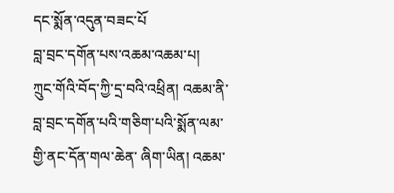དང་སྨོན་འདུན་བཟང་པོ
བླ་བྲང་དགོན་པས་འཆམ་འཆམ་པ།
ཀྲུང་གོའི་བོད་ཀྱི་དྲ་བའི་འཕྲིན། འཆམ་ནི་བླ་བྲང་དགོན་པའི་གཅིག་པའི་སྨོན་ལམ་གྱི་ནང་དོན་གལ་ཆེན་ ཞིག་ཡིན། འཆམ་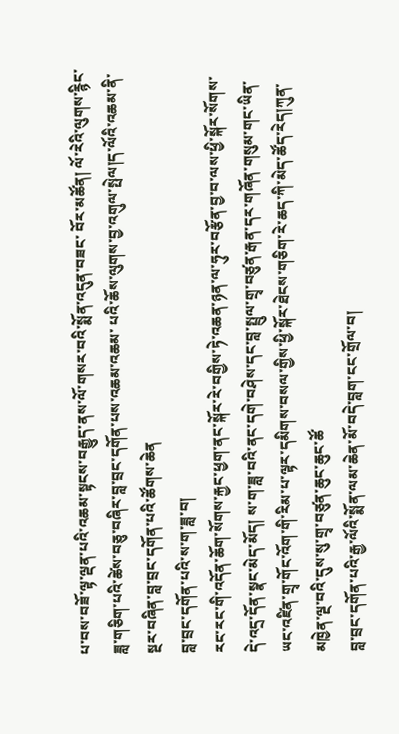པ་བས་བཟོ་ལྟ་ལྡན་པའི་འཆམ་སྟངས་བརྒྱུད་ནས་ལོ་གསར་བའི་སྨོན་འདུན་བཟང་ བོར་མཚོན། ལོ་རེའི་ལུགས་རྙིང་ཟླ་གཅིག་པའི་ཚེས་བཅུ་བཞིར་བླ་བྲང་དགོན་པས་འཆམ་འཆམ་ པའི་ཆོས་ལུགས་བྱ་འགུལ་སྤེལ།ད་ལོའི་འཆམ་ནི་སྔར་བཞིན་བླ་བྲང་དགོན་པའི་ཚོགས་ཆེན
བླ་བྲང་དགོན་པའི་ས་ག་ཟླ་བ།
རང་རང་གི་འདོན་ཆོག་སོགས་རྐྱང་ཕྱག་ནང་སྐོར་རེ་བགྱིས་ཏེ་འཆན་ཉན་ལ་ཧུར་བརྩོན་བྱ་བ་ལས་ཕྱི་སྐོར་སོགས་དེ་འདྲ་དོན་སྣང་མེད་མོད། ས་ག་ཟླ་བའི་ནང་དགེ་བཤེས་དང་བླ་སྤྲུལ་གྲྭ་བཙུན་རྒན་དར་གཞོན་གསུམ་གང་ཡིན་ཡང་འཛིན་གྲྭ་གོང་འོག་གི་རིམ་པ་ལྟར་དམིགས་བསལ་གྱིས་ཕྱི་སྐོར་ཐེངས་གཅིག་རེ་ཆད་ཀི་མེད་ཚོད་རེད།ཀུན་མཁྱེན་ལྔ་བའི་དུས་སུ་གྲྭ་བཙུན་ཆུང་ཆུང་ཚོ
བླ་བྲང་དགོན་པའི་རྒྱ་ལོའི་སྨོན་ལམ་ཆེན་མོ་བདེ་བླག་ངང་གྲོལ་བ།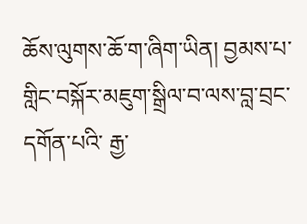ཆོས་ལུགས་ཆོ་ག་ཞིག་ཡིན། བྱམས་པ་གླིང་བསྐོར་མཇུག་སྒྲིལ་བ་ལས་བླ་བྲང་དགོན་པའི་ རྒྱ་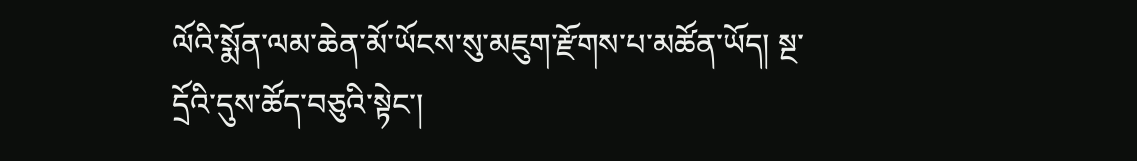ལོའི་སྨོན་ལམ་ཆེན་མོ་ཡོངས་སུ་མཇུག་རྫོགས་པ་མཚོན་ཡོད། སྔ་དྲོའི་དུས་ཚོད་བཅུའི་སྟེང་།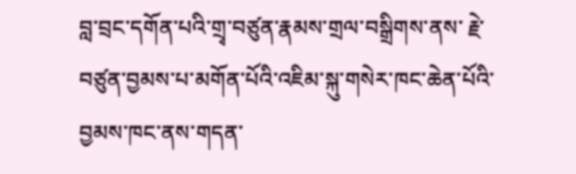བླ་བྲང་དགོན་པའི་གྲྭ་བཙུན་རྣམས་གྲལ་བསྒྲིགས་ནས་ རྗེ་བཙུན་བྱམས་པ་མགོན་པོའི་འཇིམ་སྐུ་གསེར་ཁང་ཆེན་པོའི་བྱམས་ཁང་ནས་གདན་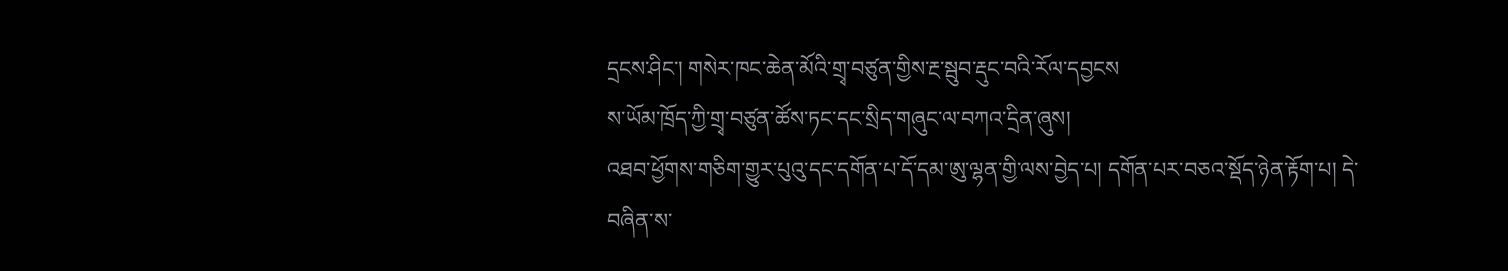དྲངས་ཤིང་། གསེར་ཁང་ཆེན་མོའི་གྲྭ་བཙུན་གྱིས་རྔ་སྦུབ་རྡུང་བའི་རོལ་དབྱངས
ས་ཡོམ་ཁྲོད་ཀྱི་གྲྭ་བཙུན་ཚོས་ཏང་དང་སྲིད་གཞུང་ལ་བཀའ་དྲིན་ཞུས།
འཐབ་ཕྱོགས་གཅིག་གྱུར་པུའུ་དང་དགོན་པ་དོ་དམ་ཨུ་ལྷན་གྱི་ལས་བྱེད་པ། དགོན་པར་བཅའ་སྡོད་ཉེན་རྟོག་པ། དེ་བཞིན་ས་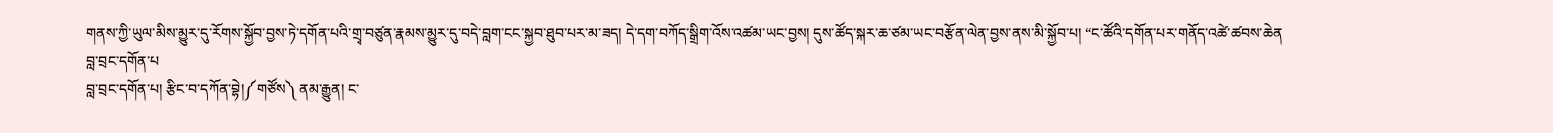གནས་ཀྱི་ཡུལ་མིས་མྱུར་དུ་རོགས་སྐྱོབ་བྱས་ཏེ་དགོན་པའི་གྲྭ་བཙུན་རྣམས་མྱུར་དུ་བདེ་བླག་ངང་སྐྱབ་ཐུབ་པར་མ་ཟད། དེ་དག་བཀོད་སྒྲིག་འོས་འཚམ་ཡང་བྱས། དུས་ཚོད་སྐར་ཆ་ཙམ་ཡང་བརྩོན་ལེན་བྱས་ནས་མི་སྐྱོབ་པ། “ང་ཚོའི་དགོན་པར་གནོད་འཚེ་ཚབས་ཆེན
བླ་བྲང་དགོན་པ
བླ་བྲང་དགོན་པ། རྩིང་བ་དཀོན་བྷེ།༼གཙོས༽ ནམ་རྒྱུན། ང་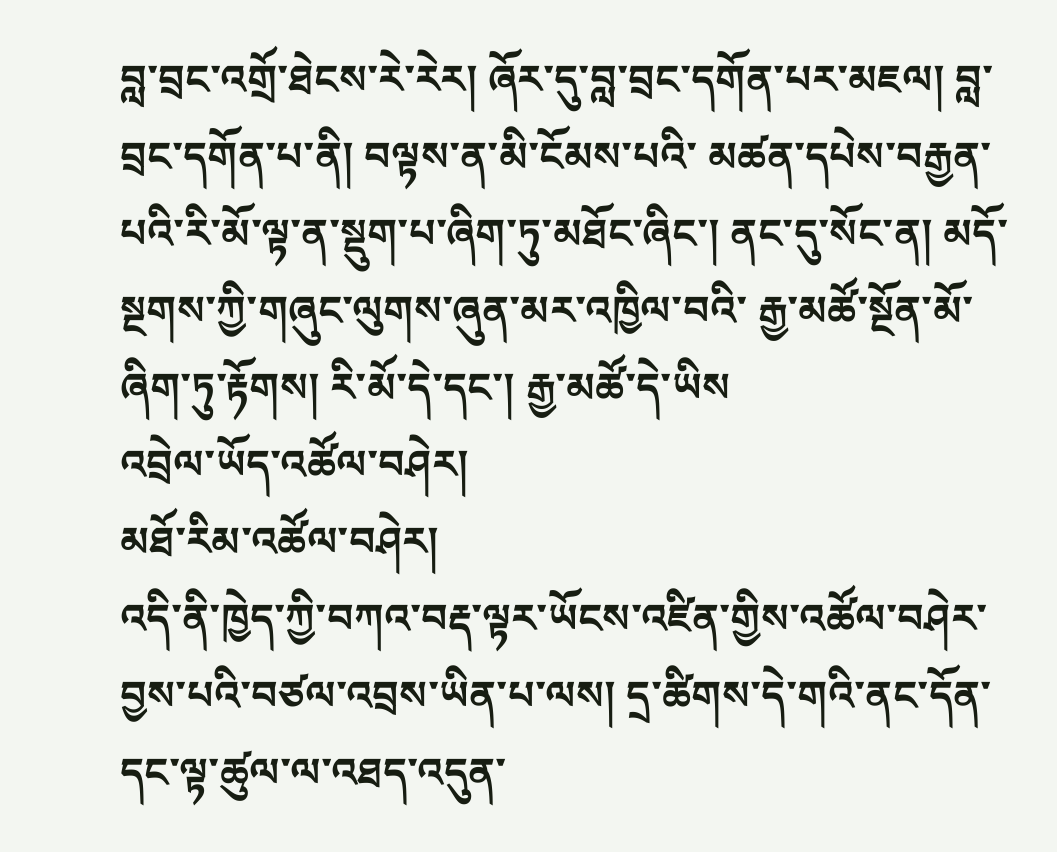བླ་བྲང་འགྲོ་ཐེངས་རེ་རེར། ཞོར་དུ་བླ་བྲང་དགོན་པར་མཇལ། བླ་བྲང་དགོན་པ་ནི། བལྟས་ན་མི་ངོམས་པའི་ མཚན་དཔེས་བརྒྱན་པའི་རི་མོ་ལྟ་ན་སྡུག་པ་ཞིག་ཏུ་མཐོང་ཞིང་། ནང་དུ་སོང་ན། མདོ་སྔགས་ཀྱི་གཞུང་ལུགས་ཞུན་མར་འཁྱིལ་བའི་ རྒྱ་མཚོ་སྔོན་མོ་ཞིག་ཏུ་རྟོགས། རི་མོ་དེ་དང་། རྒྱ་མཚོ་དེ་ཡིས
འབྲེལ་ཡོད་འཚོལ་བཤེར།
མཐོ་རིམ་འཚོལ་བཤེར།
འདི་ནི་ཁྱེད་ཀྱི་བཀའ་བརྡ་ལྟར་ཡོངས་འཛིན་གྱིས་འཚོལ་བཤེར་བྱས་པའི་བཙལ་འབྲས་ཡིན་པ་ལས། དྲ་ཚིགས་དེ་གའི་ནང་དོན་དང་ལྟ་ཚུལ་ལ་འཐད་འདུན་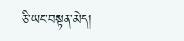ཅི་ཡང་བསྟན་མེད།